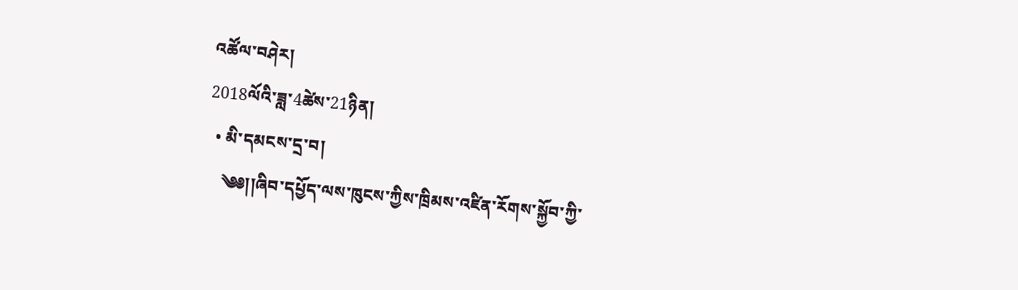འཚོལ་བཤེར།
2018ལོའི་ཟླ་4ཚེས་21ཉིན།
  • མི་དམངས་དྲ་བ།
    ༄༅།།ཞིབ་དཔྱོད་ལས་ཁུངས་ཀྱིས་ཁྲིམས་འཛིན་རོགས་སྐྱོབ་ཀྱི་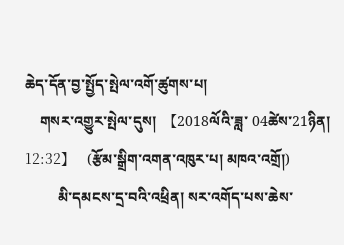ཆེད་དོན་བྱ་སྤྱོད་སྤེལ་འགོ་ཚུགས་པ།
    གསར་འགྱུར་སྤེལ་དུས།  【2018ལོའི་ཟླ་ 04ཚེས་21ཉིན། 12:32】   (རྩོམ་སྒྲིག་འགན་འཁུར་པ། མཁའ་འགྲོ།)
         མི་དམངས་དྲ་བའི་འཕྲིན། སར་འགོད་པས་ཆེས་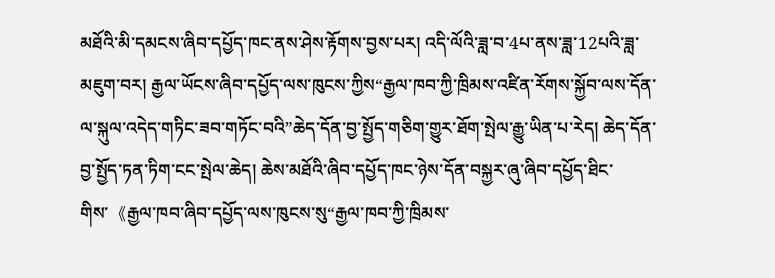མཐོའི་མི་དམངས་ཞིབ་དཔྱོད་ཁང་ནས་ཤེས་རྟོགས་བྱས་པར། འདི་ལོའི་ཟླ་བ་4པ་ནས་ཟླ་12པའི་ཟླ་མཇུག་བར། རྒྱལ་ཡོངས་ཞིབ་དཔྱོད་ལས་ཁུངས་ཀྱིས“རྒྱལ་ཁབ་ཀྱི་ཁྲིམས་འཛིན་རོགས་སྐྱོབ་ལས་དོན་ལ་སྐུལ་འདེད་གཏིང་ཟབ་གཏོང་བའི”ཆེད་དོན་བྱ་སྤྱོད་གཅིག་གྱུར་ཐོག་སྤེལ་རྒྱུ་ཡིན་པ་རེད། ཆེད་དོན་བྱ་སྤྱོད་ཏན་ཏིག་ངང་སྤེལ་ཆེད། ཆེས་མཐོའི་ཞིབ་དཔྱོད་ཁང་ཉེས་དོན་བསྐྱར་ཞུ་ཞིབ་དཔྱོད་ཐིང་གིས་《རྒྱལ་ཁབ་ཞིབ་དཔྱོད་ལས་ཁུངས་སུ“རྒྱལ་ཁབ་ཀྱི་ཁྲིམས་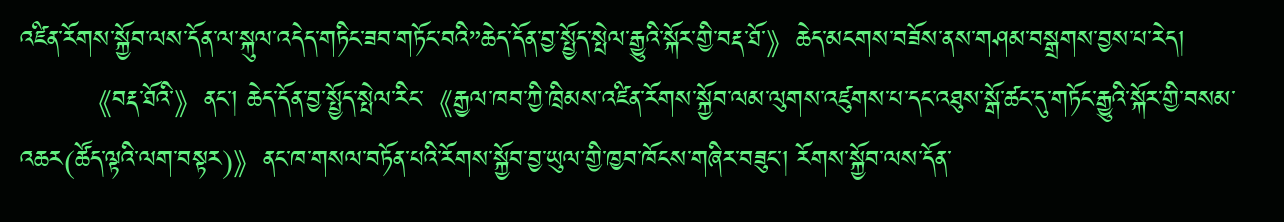འཛིན་རོགས་སྐྱོབ་ལས་དོན་ལ་སྐུལ་འདེད་གཏིང་ཟབ་གཏོང་བའི”ཆེད་དོན་བྱ་སྤྱོད་སྤེལ་རྒྱུའི་སྐོར་གྱི་བརྡ་ཐོ་》ཆེད་མངགས་བཟོས་ནས་གཤམ་བསྒྲགས་བྱས་པ་རེད།
         《བརྡ་ཐོའི་》ནང་། ཆེད་དོན་བྱ་སྤྱོད་སྤེལ་རིང་《རྒྱལ་ཁབ་ཀྱི་ཁྲིམས་འཛིན་རོགས་སྐྱོབ་ལམ་ལུགས་འཛུགས་པ་དང་འཐུས་སྒོ་ཚང་དུ་གཏོང་རྒྱུའི་སྐོར་གྱི་བསམ་འཆར(ཚོད་ལྟའི་ལག་བསྟར)》ནང་ཁ་གསལ་བཏོན་པའི་རོགས་སྐྱོབ་བྱ་ཡུལ་གྱི་ཁྱབ་ཁོངས་གཞིར་བཟུང་། རོགས་སྐྱོབ་ལས་དོན་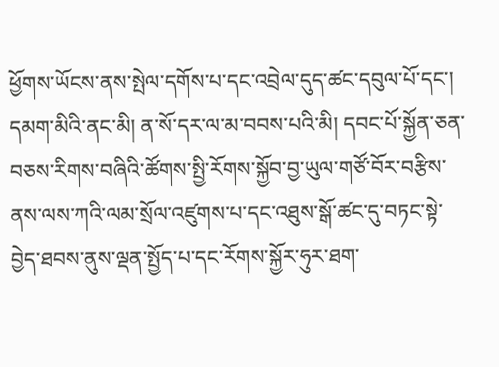ཕྱོགས་ཡོངས་ནས་སྤེལ་དགོས་པ་དང་འབྲེལ་དུད་ཚང་དབུལ་པོ་དང་། དམག་མིའི་ནང་མི། ན་སོ་དར་ལ་མ་བབས་པའི་མི། དབང་པོ་སྐྱོན་ཅན་བཅས་རིགས་བཞིའི་ཚོགས་སྤྱི་རོགས་སྐྱོབ་བྱ་ཡུལ་གཙོ་བོར་བརྩིས་ནས་ལས་ཀའི་ལམ་སྲོལ་འཛུགས་པ་དང་འཐུས་སྒོ་ཚང་དུ་བཏང་སྟེ་བྱེད་ཐབས་ནུས་ལྡན་སྤྱོད་པ་དང་རོགས་སྐྱོར་ཧུར་ཐག་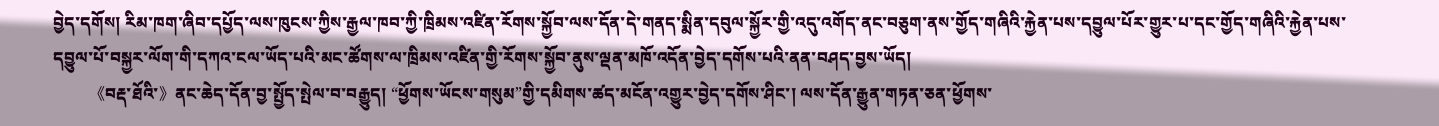བྱེད་དགོས། རིམ་ཁག་ཞིབ་དཔྱོད་ལས་ཁུངས་ཀྱིས་རྒྱལ་ཁབ་ཀྱི་ཁྲིམས་འཛིན་རོགས་སྐྱོབ་ལས་དོན་དེ་གནད་སྨིན་དབུལ་སྐྱོར་གྱི་འདུ་འགོད་ནང་བཅུག་ནས་གྱོད་གཞིའི་རྐྱེན་པས་དབྱུལ་པོར་གྱུར་པ་དང་གྱོད་གཞིའི་རྐྱེན་པས་དབྱུལ་པོ་བསྐྱར་ལོག་གི་དཀའ་ངལ་ཡོད་པའི་མང་ཚོགས་ལ་ཁྲིམས་འཛིན་གྱི་རོགས་སྐྱོབ་ནུས་ལྡན་མཁོ་འདོན་བྱེད་དགོས་པའི་ནན་བཤད་བྱས་ཡོད།
         《བརྡ་ཐོའི་》ནང་ཆེད་དོན་བྱ་སྤྱོད་སྤེལ་བ་བརྒྱུད། “ཕྱོགས་ཡོངས་གསུམ”གྱི་དམིགས་ཚད་མངོན་འགྱུར་བྱེད་དགོས་ཤིང་། ལས་དོན་རྒྱུན་གཏན་ཅན་ཕྱོགས་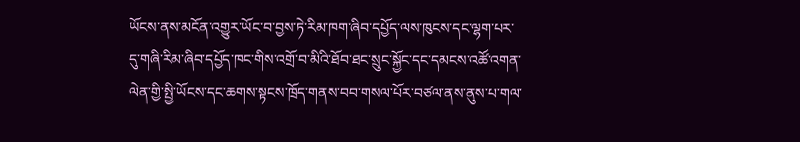ཡོངས་ནས་མངོན་འགྱུར་ཡོང་བ་བྱས་ཏེ་རིམ་ཁག་ཞིབ་དཔྱོད་ལས་ཁུངས་དང་ལྷག་པར་དུ་གཞི་རིམ་ཞིབ་དཔྱོད་ཁང་གིས་འགྲོ་བ་མིའི་ཐོབ་ཐང་སྲུང་སྐྱོང་དང་དམངས་འཚོ་འགན་ལེན་གྱི་སྤྱི་ཡོངས་དང་ཆགས་སྟངས་ཁྲོད་གནས་བབ་གསལ་པོར་བཙལ་ནས་ནུས་པ་གལ་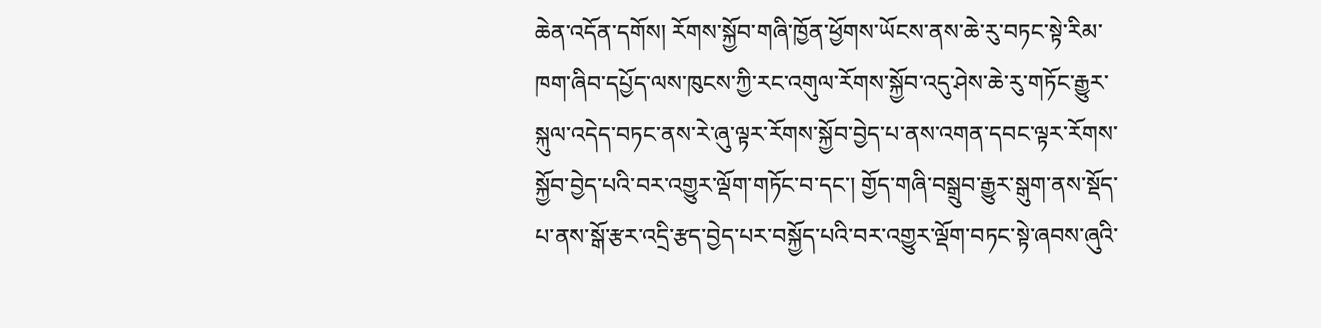ཆེན་འདོན་དགོས། རོགས་སྐྱོབ་གཞི་ཁྱོན་ཕྱོགས་ཡོངས་ནས་ཆེ་རུ་བཏང་སྟེ་རིམ་ཁག་ཞིབ་དཔྱོད་ལས་ཁུངས་ཀྱི་རང་འགུལ་རོགས་སྐྱོབ་འདུ་ཤེས་ཆེ་རུ་གཏོང་རྒྱུར་སྐུལ་འདེད་བཏང་ནས་རེ་ཞུ་ལྟར་རོགས་སྐྱོབ་བྱེད་པ་ནས་འགན་དབང་ལྟར་རོགས་སྐྱོབ་བྱེད་པའི་བར་འགྱུར་ལྡོག་གཏོང་བ་དང་། གྱོད་གཞི་བསྒྲུབ་རྒྱུར་སྒུག་ནས་སྡོད་པ་ནས་སྒོ་རྩར་འདྲི་རྩད་བྱེད་པར་བསྐྱོད་པའི་བར་འགྱུར་ལྡོག་བཏང་སྟེ་ཞབས་ཞུའི་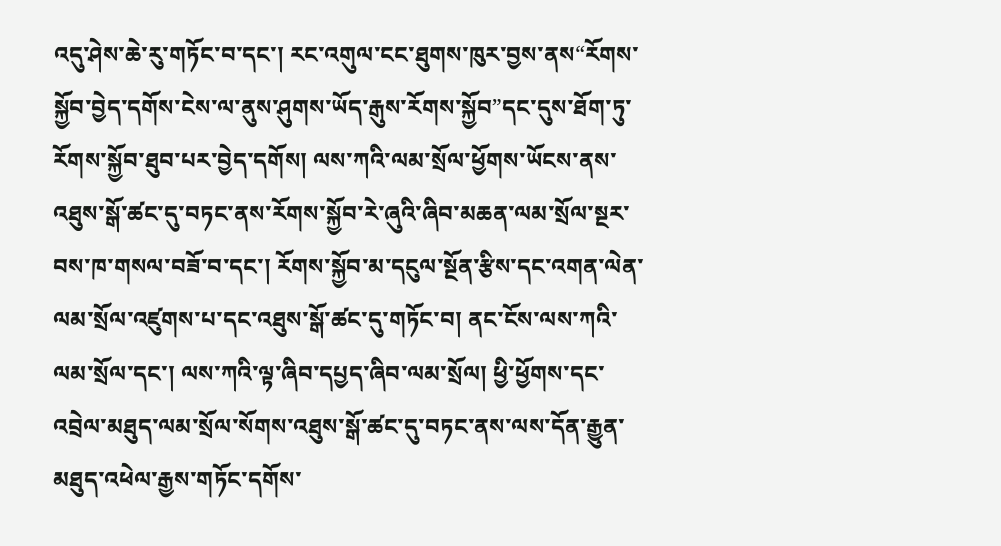འདུ་ཤེས་ཆེ་རུ་གཏོང་བ་དང་། རང་འགུལ་ངང་ཐུགས་ཁུར་བྱས་ནས“རོགས་སྐྱོབ་བྱེད་དགོས་ངེས་ལ་ནུས་ཤུགས་ཡོད་རྒུས་རོགས་སྐྱོབ”དང་དུས་ཐོག་ཏུ་རོགས་སྐྱོབ་ཐུབ་པར་བྱེད་དགོས། ལས་ཀའི་ལམ་སྲོལ་ཕྱོགས་ཡོངས་ནས་འཐུས་སྒོ་ཚང་དུ་བཏང་ནས་རོགས་སྐྱོབ་རེ་ཞུའི་ཞིབ་མཆན་ལམ་སྲོལ་སྔར་བས་ཁ་གསལ་བཟོ་བ་དང་། རོགས་སྐྱོབ་མ་དངུལ་སྔོན་རྩིས་དང་འགན་ལེན་ལམ་སྲོལ་འཛུགས་པ་དང་འཐུས་སྒོ་ཚང་དུ་གཏོང་བ། ནང་ངོས་ལས་ཀའི་ལམ་སྲོལ་དང་། ལས་ཀའི་ལྟ་ཞིབ་དཔྱད་ཞིབ་ལམ་སྲོལ། ཕྱི་ཕྱོགས་དང་འབྲེལ་མཐུད་ལམ་སྲོལ་སོགས་འཐུས་སྒོ་ཚང་དུ་བཏང་ནས་ལས་དོན་རྒྱུན་མཐུད་འཕེལ་རྒྱས་གཏོང་དགོས་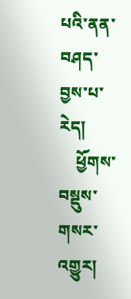པའི་ནན་བཤད་བྱས་པ་རེད།
    ཕྱོགས་བསྡུས་གསར་འགྱུར།